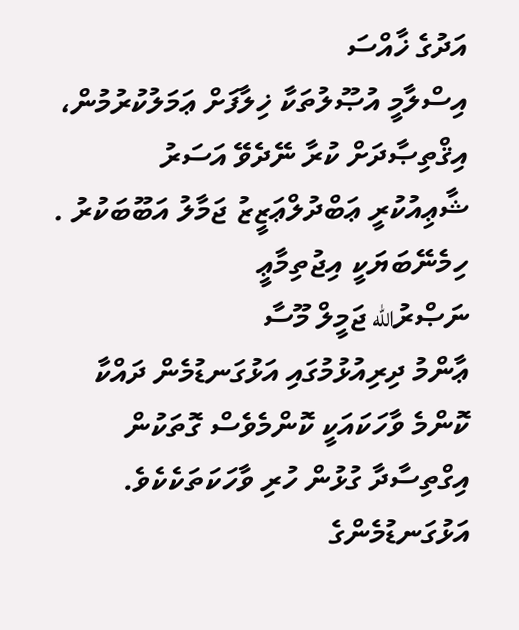އަދުގެ ޚާއްސަ
އިސްލާމީ އުޞޫލުތަކާ ޚިލާފަށް ޢަމަލުކުރުމުން، އިޤްތިޞާދަށް ކުރާ ނޭދެވޭ އަސަރު
ޝާޢިއުކުރީ ޢަބްދުލްޢަޒީޒު ޖަމާލު އަބޫބަކުރު . ހިމެނޭބަޔަކީ އިޖުތިމާޢީ
ނަޞްރުالله ޖަމީލް މޫސާ
ޢާންމު ދިރިއުޅުމުގައި އަޅުގަނޑުމެން ދައްކާ ކޮންމެ ވާހަކައަކީ ކޮންމެވެސް ގޮތަކުން އިގްތިސާދާ ގުޅުން ހުރި ވާހަކަތަކެކެވެ. އަޅުގަނޑުމެންގެ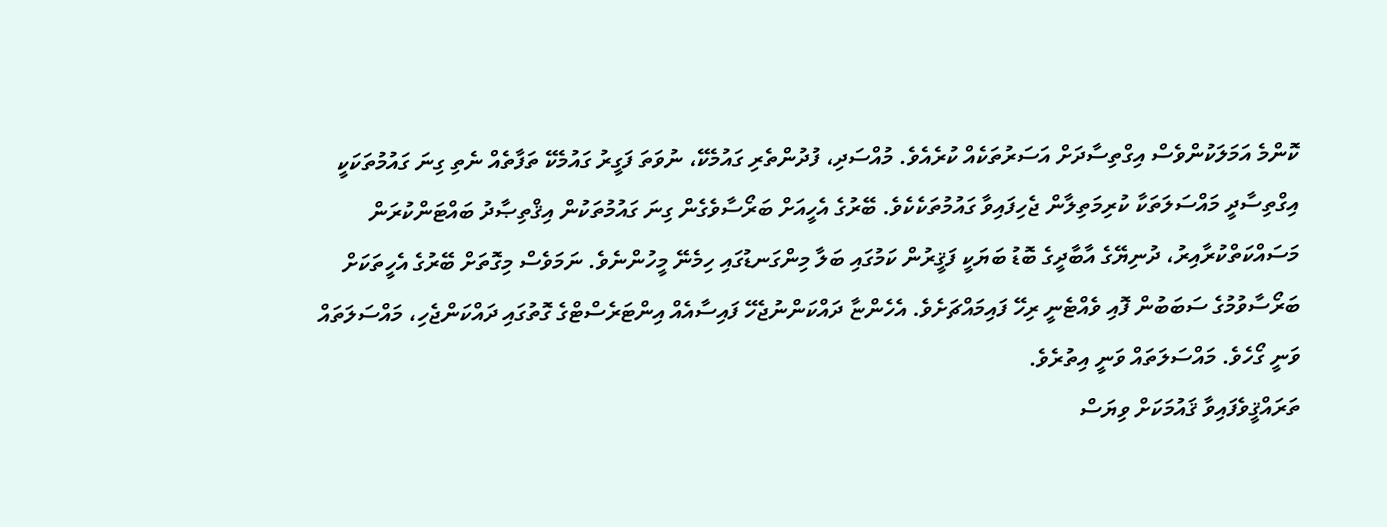ކޮންމެ އަމަލަކުންވެސް އިގްތިސާދަށް އަސަރުތަކެއް ކުރެއެވެ. މުއްސަދި، ފުދުންތެރި ގައުމެކޭ، ނުވަތަ ފަގީރު ގައުމެކޭ ތަފާތެއް ނެތި ގިނަ ގައުމުތަކަކީ އިގްތިސާދީ މައްސަލަތަކާ ކުރިމަތިލާން ޖެހިފައިވާ ގައުމުތަކެކެވެ. ބޭރުގެ އެހީއަށް ބަރޯސާވެގެން ގިނަ ގައުމުތަކުން އިޤްތިޞާދު ބައްޓަންކުރަން މަސައްކަތްކުރާއިރު، ދުނިޔޭގެ އާބާދީގެ ބޮޑު ބަޔަކީ ފަޤީރުން ކަމުގައި ބަލާ މިންގަނޑުގައި ހިމެނޭ މީހުންނެވެ. ނަމަވެސް މިގޮތަށް ބޭރުގެ އެހީތަކަށް ބަރޯސާވުމުގެ ސަބަބުން ފޮއި ވެއްޓެނީ ރިހޭ ފައިމައްޗަށެވެ. އެހެންޏާ ދައްކަންނުޖެހޭ ފައިސާއެއް އިންޓަރެސްޓްގެ ގޮތުގައި ދައްކަންޖެހި، މައްސަލަތައް ވަނީ ގޯހެވެ. މައްސަލަތައް ވަނީ އިތުރެވެ.
ތަރައްޤީވެފައިވާ ޤައުމަކަށް ވިޔަސް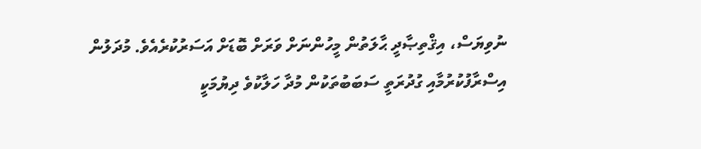ނުވިޔަސް، އިޤްތިޞާދީ ޙާލަތުން މީހުންނަށް ވަރަށް ބޮޑަށް އަސަރުކުރެއެވެ. މުދަލުން އިސްރާފުކުރުމާއި ގުދުރަތީ ސަބަބުތަކުން މުދާ ހަލާކުވެ ދިޔުމަކީ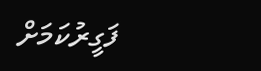ފަގީރުކަމަށް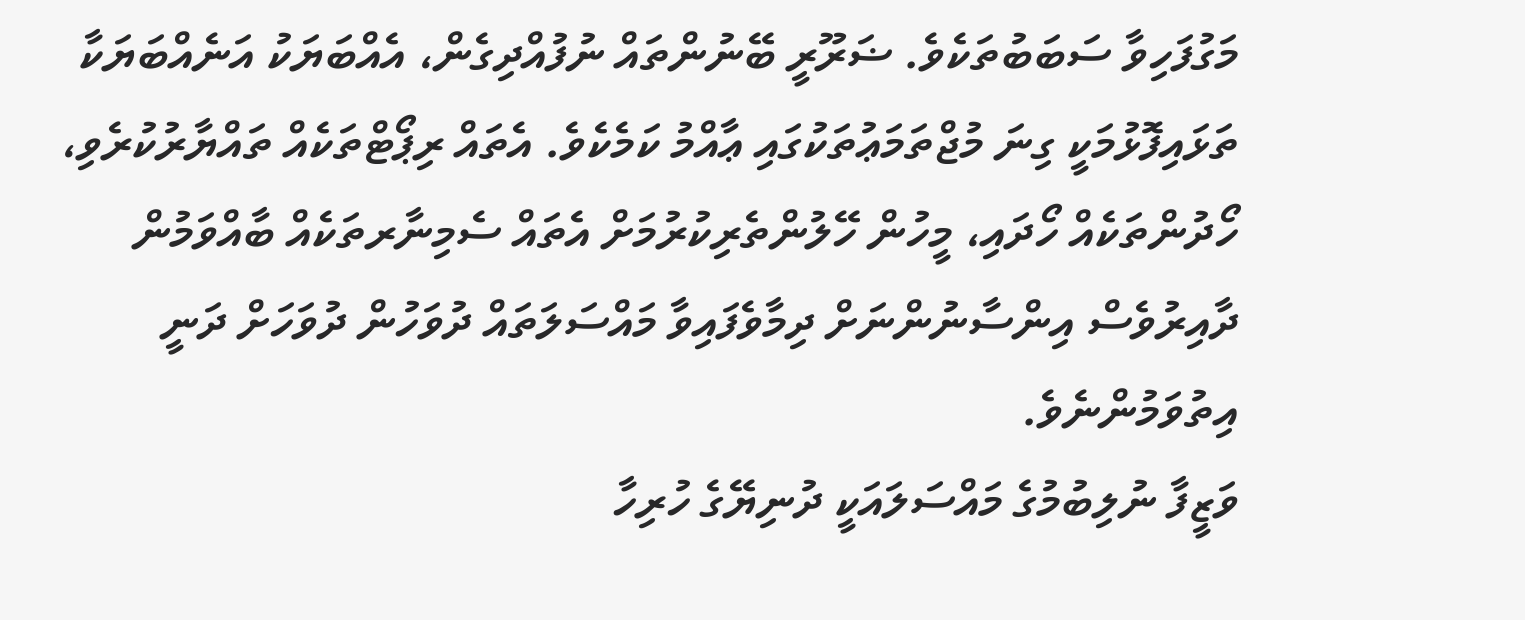މަގުފަހިވާ ސަބަބުތަކެވެ. ޟަރޫރީ ބޭނުންތައް ނުފުއްދިގެން، އެއްބަޔަކު އަނެއްބަޔަކާ ތަޅައިފޮޅުމަކީ ގިނަ މުޖްތަމަޢުތަކުގައި ޢާއްމު ކަމެކެވެ. އެތައް ރިޕޯޓްތަކެއް ތައްޔާރުކުރެވި، ހޯދުންތަކެއް ހޯދައި، މީހުން ހޭލުންތެރިކުރުމަށް އެތައް ސެމިނާރތަކެއް ބާއްވަމުން ދާއިރުވެސް އިންސާނުންނަށް ދިމާވެފައިވާ މައްސަލަތައް ދުވަހުން ދުވަހަށް ދަނީ އިތުވަމުންނެވެ.
ވަޒީފާ ނުލިބުމުގެ މައްސަލައަކީ ދުނިޔޭގެ ހުރިހާ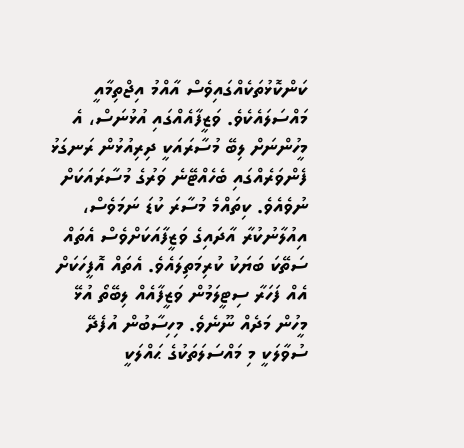ކަންކޮޅުތަކެއްގައިވެސް އާއްމު އިޖްތިމާއީ މައްސަލައެކެވެ. ވަޒީފާއެއްގައި އުޅުނަސް، އެ މީހުންނަށް ލިބޭ މުސާރައަކީ ދިރިއުޅުން ރަނގަޅު ފެންވަރެއްގައި ބެހެއްޓޭނެ ވަރުގެ މުސާރައަކަށް ނުވެއެވެ. ކިތައްމެ މުސާރަ ކުޑަ ނަމަވެސް، އިއުލާނުކުރާ އާދައިގެ ވަޒީފާއަކަށްވެސް އެތައް ސަތޭކަ ބަޔަކު ކުރިމަތިލައެވެ. އެތައް އޮފީހަކަށް އެއް ފަހަރާ ސިޓީލަމުން ވަޒީފާއެއް ލިބޭތޯ އުޅޭ މީހުން މަދެއް ނޫނެވެ. މިހިސާބުން އުފެދޭ ސުވާލަކީ މި މައްސަލަތަކުގެ ޙައްލަކީ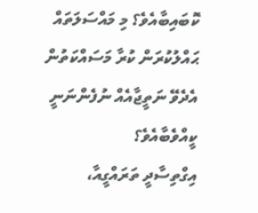ކޮބައިބާއެވެ؟ މި މައްސަލަތައް ޙައްލުކުރަން ކުރާ މަސައްކަތުން އެދެވޭ ނަތީޖާއެއް ނުފެންނަނީ ކީއްވެބާއެވެ؟
އިގްތިސާދީ ތަރައްގީއާ،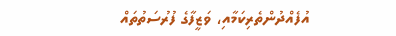އުފެއްދުންތެރިކަމާއި، ވަޒީފާގެ ފުރުސަތުތައް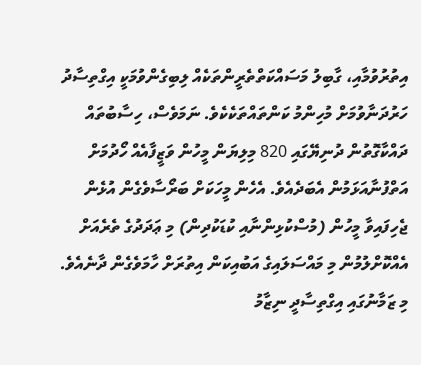އިތުރުވުމާއި، ގާބިލު މަސައްކަތްތެރީންތަކެއް ލިބިގެންވުމަކީ އިގްތިސާދު ހަރުދަނާވުމަށް މުހިންމު ކަންތައްތަކެކެވެ. ނަމަވެސް، ހިސާބުތައް ދައްކާގޮތުން ދުނިޔޭގައި 820 މިލިޔަން މީހުން ވަޒީފާއެއް ހޯދުމަށް އަތްފުނާއަޅަމުން އެބަދެއެވެ. އެހެން މީހަކަށް ބަރޯސާވެގެން އުޅެން ޖެހިފައިވާ މީހުން (މުސްކުޅިންނާއި ކުޑަކުދިން) މި ޢަދަދުގެ ތެރެއަށް އެއްކޮށްލުމުން މި މައްސަލައިގެ އަބުއިކަން އިތުރަށް ހާމަވެގެން ދާނެއެވެ.
މި ޒަމާނުގައި އިގްތިސާދީ ނިޒާމު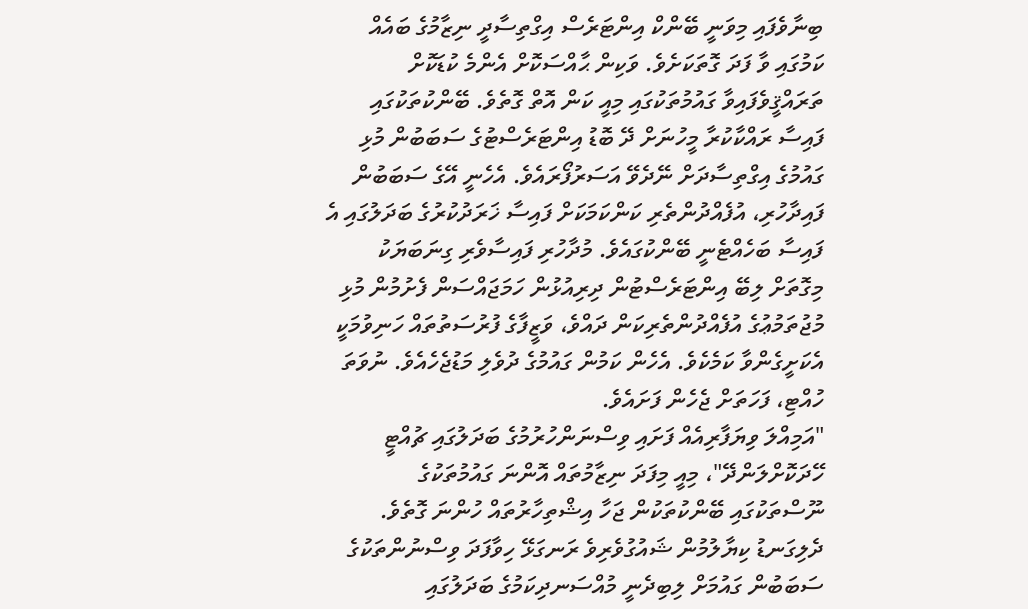ބިނާވެފައި މިވަނީ ބޭންކް އިންޓަރެސް އިގްތިސާދީ ނިޒާމުގެ ބައެއް ކަމުގައި ވާ ފަދަ ގޮތަކަށެވެ. ވަކިން ޙާއްސަކޮށް އެންމެ ކުޑަކޮށް ތަރައްޤީވެފައިވާ ގައުމުތަކުގައި މިއީ ކަން އޮތް ގޮތެވެ. ބޭންކުތަކުގައި ފައިސާ ރައްކާކުރާ މީހުނަށް ދޭ ބޮޑު އިންޓަރެސްޓުގެ ސަބަބުން މުޅި ގައުމުގެ އިގްތިސާދަށް ނޭދެވޭ އަސަރުފޯރައެވެ. އެހެނީ އޭގެ ސަބަބުން ފައިދާހުރި، އުފެއްދުންތެރި ކަންކަމަކަށް ފައިސާ ޚަރަދުކުރުގެ ބަދަލުގައި އެ ފައިސާ ބަހެއްޓެނީ ބޭންކުގައެވެ. މުދާހުރި ފައިސާވެރި ގިނަބަޔަކު މިގޮތަށް ލިބޭ އިންޓަރެސްޓުން ދިރިއުޅުން ހަމަޖައްސަން ފެށުމުން މުޅި މުޖުތަމުޢުގެ އުފެއްދުންތެރިކަން ދައްވެ، ވަޒީފާގެ ފުރުސަތުތައް ހަނިވުމަކީ އެކަށީގެންވާ ކަމެކެވެ. އެހެން ކަމުން ގައުމުގެ ދުވެލި މަޑުޖެހެއެވެ. ނުވަތަ ހުއްޓި، ފަހަތަށް ޖެހެން ފަށައެވެ.
"އަމިއްލަ ވިޔަފާރިއެއް ފަށައި ވިސްނަންހުރުމުގެ ބަދަލުގައި ޗުއްޓީ ހޭދަކޮށްލަންދޭ"، މިއީ މިފަދަ ނިޒާމުތައް އޮންނަ ގައުމުތަކުގެ ނޫސްތަކުގައި ބޭންކުތަކުން ޖަހާ އިޝްތިހާރުތައް ހުންނަ ގޮތެވެ. ދެލިގަނޑު ކިޔާލުމުން ޝައުގުވެރިވެ ރަނގަޅޭ ހިވާފަދަ ވިސްނުންތަކުގެ ސަބަބުން ގައުމަށް ލިބިދެނީ މުއްސަނދިކަމުގެ ބަދަލުގައި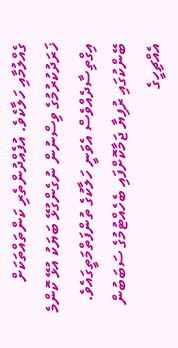ގެއްލުމާއި ހަލާކެވެ. އުފެއްދުންތެރި ކަންތައްތަކަށް ޚަރަދުކުރުމުގެ ވިސްނުން ނުގެންގުޅޭ ބަޔަކު އުޅޭ ކޮންމެ އިގްތިސާދެއްވެސް އެވަނީ ހަލާކުގެ ތުންފަތްމަތީގައެވެ. ބޭންކުގައި ރުފިޔާ ޖަމާކޮށްފައި ބެހެއްޓުމުގެ ސަބަބުން އެއްޗިހީގެ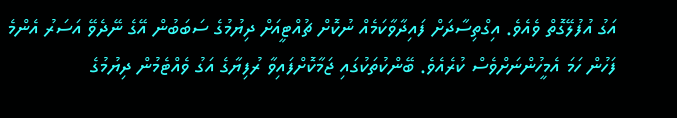އަގު އުފުލޭގޮތް ވެއެވެ. އިގްތިސާދަށް ފައިދާވާކަމެއް ނުކޮށް ޗުއްޓީއަށް ދިޔުމުގެ ސަބަބުން އޭގެ ނޭދެވޭ އަސަރު އެންމެ ފަހުން ހަމަ އެމީހުންނަށްވެސް ކުރެއެވެ. ބޭންކުތަކުގައި ޖަމާކޮށްފައިވާ ރުފިޔާގެ އަގު ވެއްޓެމުން ދިޔުމުގެ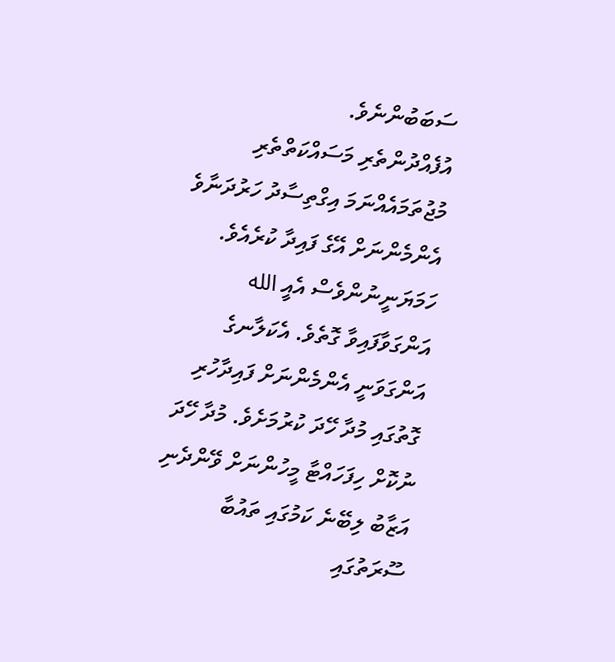ސަބަބުންނެވެ.
އުފެއްދުންތެރި މަސައްކަތްތެރި މުޖުތަމައެއްނަމަ އިގްތިސާދު ހަރުދަނާވެ އެންމެންނަށް އޭގެ ފައިދާ ކުރެއެވެ. ހަމަޔަނީނުންވެސް އެއީ الله އަންގަވާފައިވާ ގޮތެވެ. އެކަލާނގެ އަންގަވަނީ އެންމެންނަށް ފައިދާހުރި ގޮތުގައި މުދާ ހޭދަ ކުރުމަށެވެ. މުދާ ހޭދަ ނުކޮށް ހިފަހައްޓާ މީހުންނަށް ވޭންދެނި އަޒާބު ލިބޭނެ ކަމުގައި ތައުބާ ސޫރަތުގައި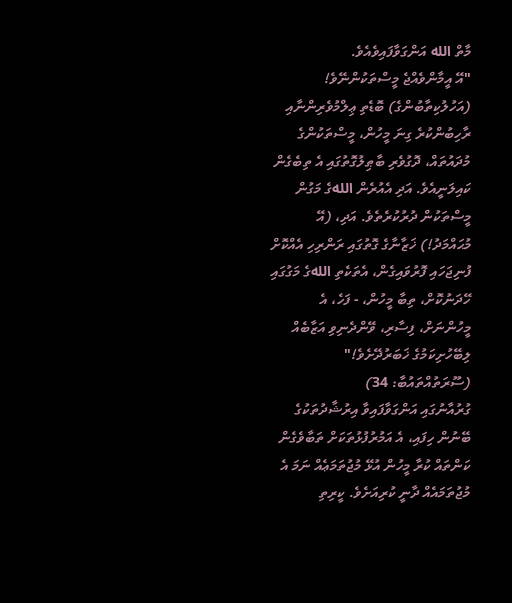މާތް الله އަންގަވާފައިވެއެވެ.
"އޭ އީމާންވެއްޖެ މީސްތަކުންނޭވެ! (އަހުލުކިތާބުންގެ) ބޮޑެތި ޢިލްމުވެރިންނާއި ރާހިބުންކުރެ ގިނަ މީހުން، މީސްތަކުންގެ މުދައުތައް، ދޮގުވެރި ބާޠިލުގޮތުގައި އެ ތިބެގެން ކައިލަނީއެވެ. އަދި އެއުރެން اللهގެ މަގުން މީސްތަކުން ދުރުކުރެތެވެ. އަދި، (އޭ މުޙައްމަދު!) ޚަޒާނާގެ ގޮތުގައި ރަންރިހި އެއްކޮށް ފުނިޖަހައި ފޮރުވައިގެން، އެތަކެތި اللهގެ މަގުގައި ހޭދަނުކޮށް، ތިބާ މީހުން، - ފަހެ، އެ މީހުންނަށް، ފިސާރި، ވޭންދެނިވި އަޒާބެއް ލިބޭހުށިކަމުގެ ޚަބަރުދޭށެވެ!" (ސޫރަތުއްތައުބާ: 34)
ގުރުއާނުގައި އަންގަވާފައިވާ އިރުޝާދުތަކުގެ ބޭނުން ހިފައި، އެ އަމުރުފުޅުތަކަށް ތަބާވެގެން ކަންތައް ކުރާ މީހުން އުޅޭ މުޖުތަމަޢެއް ނަމަ އެ މުޖުތަމައެއް ދާނީ ކުރިއަށެވެ. ކީރިތި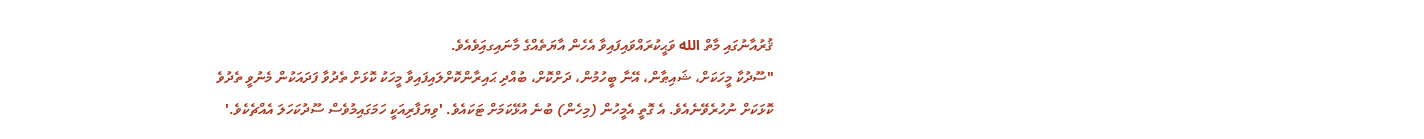ޤުރުއާނުގައި މާތް الله ވަޙީކުރައްވައިފައިވާ އެހެން އާޔަތެއްގެ މާނައިގއަިވެއެވެ.
"ސޫދުކާ މީހަކަށް، ޝައިޠާން، އޭނާ ބީހުމުން، ދަށްކޮށް، ބުއްދި ޙައިރާންކޮށްލައިފައިވާ މީހަކު ކޮޅަށް ތެދުވާ ފަދައަކުން މެނުވީ ތެދުވެ ކޮޅަކަށް ނުހުރެވޭނެއެވެ. އެ ގޮތީ އެމީހުން (މިހެން) ބުނެ އުޅޭކަމަށް ޓަކައެވެ. 'ވިޔަފާރިއަކީ ހަމަގައިމުވެސް ސޫދުކަހަލަ އެއްޗެކެވެ.'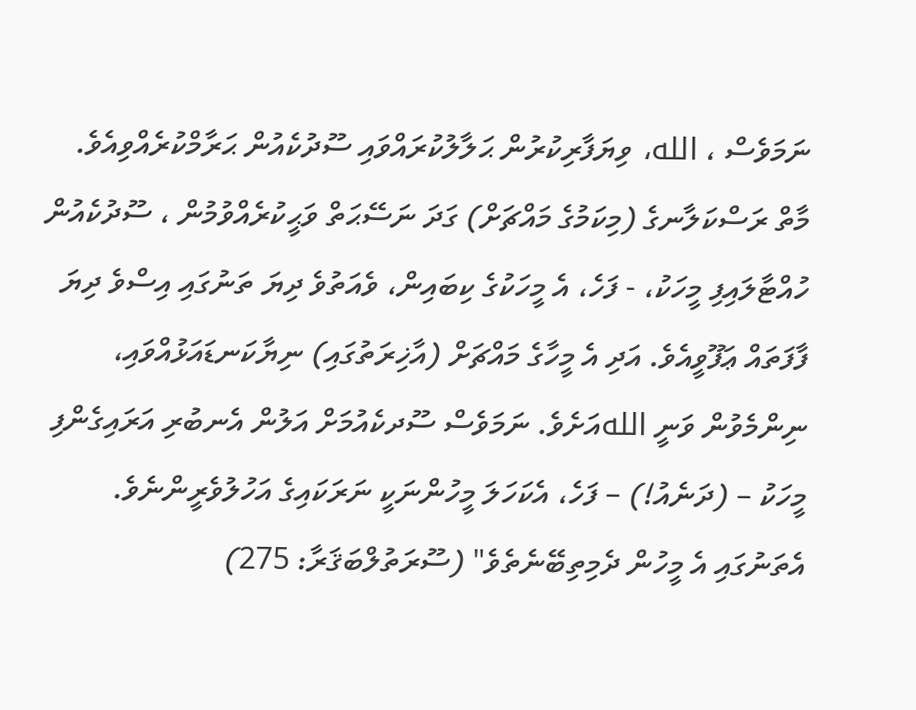ނަމަވެސް ، الله، ވިޔަފާރިކުރުން ޙަލާލުކުރައްވައި ސޫދުކެއުން ޙަރާމްކުރެއްވިއެވެ. މާތް ރަސްކަލާނގެ (މިކަމުގެ މައްޗަށް) ގަދަ ނަސޭޙަތް ވަޙީކުރެއްވުމުން ، ސޫދުކެއުން ހުއްޓާލައިފި މީހަކު، - ފަހެ، އެ މީހަކުގެ ކިބައިން، ވެއަތުވެ ދިޔަ ތަނުގައި އިސްވެ ދިޔަ ފާފަތައް ޢަފޫވީއެވެ. އަދި އެ މީހާގެ މައްޗަށް (އާޚިރަތުގައި) ނިޔާކަނޑައަޅުއްވައި، ނިންމެވުން ވަނީ اللهއަށެވެ. ނަމަވެސް ސޫދކެއުމަށް އަލުން އެނބުރި އަރައިގެންފި މީހަކު – (ދަނެއު!) – ފަހެ، އެކަހަލަ މީހުންނަކީ ނަރަކައިގެ އަހުލުވެރީންނެވެ. އެތަނުގައި އެ މީހުން ދެމިތިބޭނެތެވެ" (ސޫރަތުލްބަޤަރާ: 275)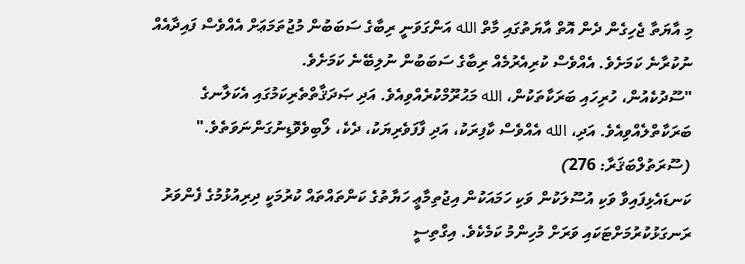މި އާޔަތާ ޖެހިގެން ދެން އޮތް އާޔަތުގައި މާތް الله އަންގަވަނީ ރިބާގެ ސަބަބުން މުޖުތަމަޢަށް އެއްވެސް ފައިދާއެއް ނުކުރާނެ ކަމަށެވެ. އެއްވެސް ކުރިއެރުމެއް ރިބާގެ ސަބަބުން ނުލިބޭނެ ކަމަށެވެ.
"ސޫދުކެއުން، ހުރިހައި ބަރަކާތަކުން، الله މަޙުރޫމްކުރެއްވިއެވެ. އަދި ޞަދަޤާތްތެރިކަމުގައި އެކަލާނގެ ބަރަކާތްލެއްވިއެވެ. އަދި، الله އެއްވެސް ކާފިރަކު، އަދި ފާފަވެރިޔަކު، ދެކެ، ލޯބިވެވޮޑިނުގަންނަވަތެވެ."  (ސޫރަތުލްބަޤަރާ: 276)
ކަނޑައެޅިފައިވާ ވަކި އުސޫލަކުން ވަކި ހަމައަކުން އިޖުތިމާޢީ ހަޔާތުގެ ކަންތައްތައް ކުރުމަކީ ދިރިއުޅުމުގެ ފެންވަރު ރަނގަޅުކުރުމަށްޓަކައި ވަރަށް މުހިންމު ކަމެކެވެ. އިގްތިސީ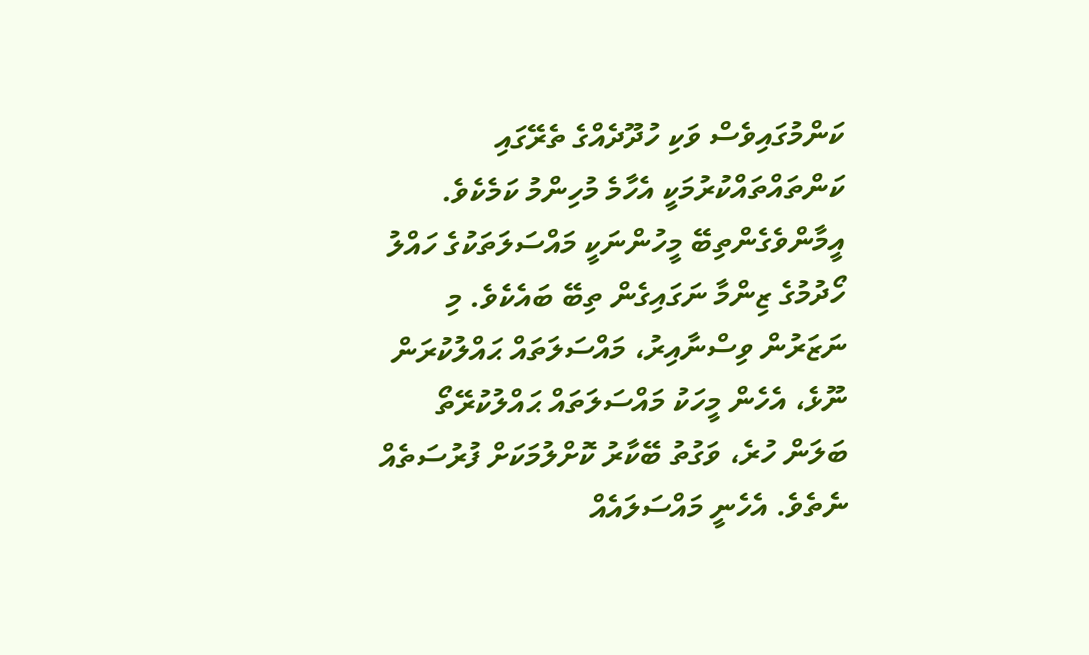ކަންމުގައިވެސް ވަކި ހުދޫދެއްގެ ތެރޭގައި ކަންތައްތައްކުރުމަކީ އެހާމެ މުހިންމު ކަމެކެވެ. އީމާންވެގެންތިބޭ މީހުންނަކީ މައްސަލަތަކުގެ ހައްލު ހޯދުމުގެ ޒިންމާ ނަގައިގެން ތިބޭ ބައެކެވެ. މި ނަޒަރުން ވިސްނާއިރު، މައްސަލަތައް ޙައްލުކުރަން ނޫޅެ، އެހެން މީހަކު މައްސަލަތައް ޙައްލުކުރޭތޯ ބަލަން ހުރެ، ވަގުތު ބޭކާރު ކޮށްލުމަކަށް ފުރުސަތެއް ނެތެވެ. އެހެނީ މައްސަލައެއް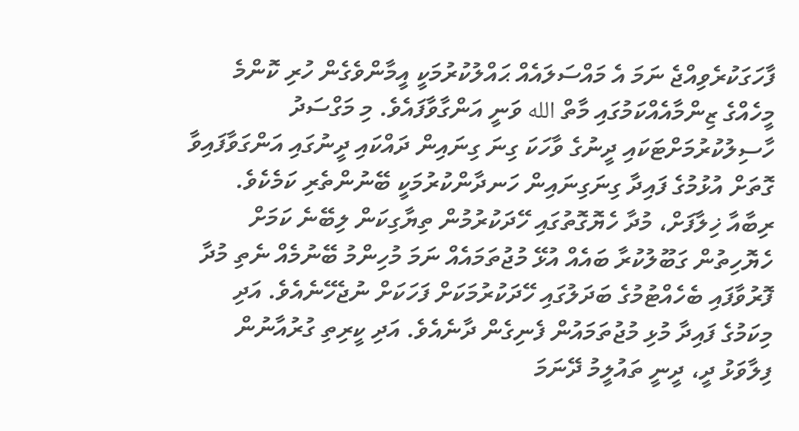ފާހަގަކުރެވިއްޖެ ނަމަ އެ މައްސަލައެއް ޙައްލުކުރުމަކީ އީމާންވެގެން ހުރި ކޮންމެ މީހެއްގެ ޒިންމާއެއްކަމުގައި މާތް الله ވަނީ އަންގާވާފައެވެ. މި މަގްސަދު ހާސިލުކުރުމަށްޓަކައި ދީނުގެ ވާހަކަ ގިނަ ގިނައިން ދައްކައި ދީނުގައި އަންގަވާފައިވާ ގޮތަށް އުޅުމުގެ ފައިދާ ގިނަގިނައިން ހަނދާންކުރުމަކީ ބޭނުންތެރި ކަމެކެވެ.
ރިބާއާ ޚިލާފަށް، މުދާ ހެޔޮގޮތުގައި ހޭދަކުރުމުން ތިޔާގިކަން ލިބޭނެ ކަމަށް ހެޔޮހިތުން ގަބޫލުކުރާ ބައެއް އުޅޭ މުޖުތަމައެއް ނަމަ މުހިންމު ބޭނުމެއް ނެތި މުދާ ފޮރުވާފައި ބެހެއްޓުމުގެ ބަދަލުގައި ހޭދަކުރުމަކަށް ފަހަކަށް ނުޖެހޭނެއެވެ. އަދި މިކަމުގެ ފައިދާ މުޅި މުޖުތަމައުން ފެނިގެން ދާނެއެވެ. އަދި ކީރިތި ގުރުއާނުން ފިލާވަޅު ދީ، ދީނީ ތައުލީމު ދޭނަމަ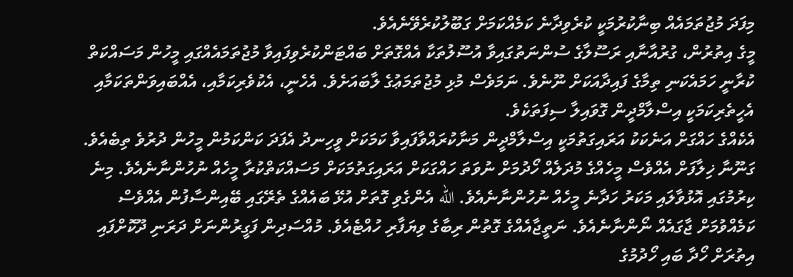މިފަދަ މުޖުތަމައެއް ބިނާކުރުމަކީ ކުރެވިދާނެ ކަމެއްކަމަށް ގަބޫލުކުރެވޭނެއެވެ.
މީގެ އިތުރުން، ގުރުއާނާއި ރަސޫލާގެ ސުންނަތުގައިވާ އުސޫލުތަކާ އެއްގޮތަށް ބައްޓަންކުރެވިފައިވާ މުޖުތަމައެއްގައި މީހުން މަސައްކަތް ކުރާނީ ހަމައެކަނި ތިމާގެ ފައިދާއަކަށް ނޫނެވެ. ނަމަވެސް މުޅި މުޖުތަމަޢުގެ ލާބައަށެވެ. އެހެނީ، އެކުވެރިކަމާއި، އެއްބައިވަންތަކަމާއި އެހީތެރިކަމަކީ އިސްލާމްދީން ގޮވައިލާ ސިފަތަކެވެ.
އެކެއްގެ ހައްގަށް އަނެކަކު އަރައިގަތުމަކީ އިސްލާމްދީން މަނާކުރައްވާފައިވާ ކަމަކަށް ވީހިނދު އެފަދަ ކަންކަމުން މީހުން ދުރުވެ ތިބެއެވެ. ގަނޫނާ ޚިލާފަށް އެއްވެސް މީހެއްގެ މުދަލެއް ހޯދުމަށް ނުވަތަ ހައްގަކަށް އަރައިގަތުމަކަށް މަސައްކަތްކުރާ މީހެއް ނުހުންނާނެއެވެ. މިނެ ކިރުމުގައި އޮޅުވާލައި މަކަރު ހަދާނެ މީހެއް ނުހުންނާނެއެވެ. الله އެންގެވި ގޮތަށް އުޅޭ ބައެއްގެ ތެރޭގައި ބޭއިންސާފުން އެއްވެސް ކަމެއްވުމަށް ޖާގައެއް ނޯންނާނެއެވެ. ނަތީޖާއެއްގެ ގޮތުން ރިބާގެ ވިޔަފާރި ހުއްޓެއެވެ. މުއްސަދިން ފަގީރުންނަށް ދަރަނި ދޫކޮށްފައި އިތުރަށް ހޯދާ ބައި ހޯދުމުގެ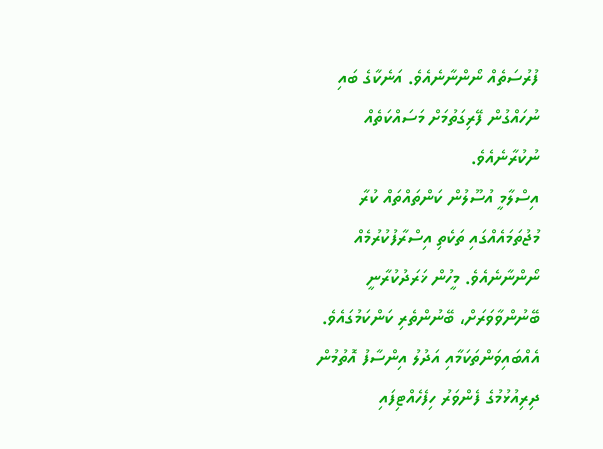ފުރުސަތެއް ނޯންނާނެއެވެ. އަނެކާގެ ބައި ނުހައްގުން ފޭރިގަތުމަށް މަސައްކަތެއް ނުކުރާނެއެވެ.
އިސްލާމީ އުސޫލުން ކަންތައްތައް ކުރާ މުޖުތަމައެއްގައި ތަކެތި އިސްރާފުކުރުމެއް ނޯންނާނެއެވެ. މީހުން ޚަރަދުކުރާނީ ބޭނުންވާވަރަށް، ބޭނުންތެރި ކަންކަމުގައެވެ. އެއްބައިވަންތަކަމާއި އަދުލު އިންސާފު އޮތުމުން ދިރިއުޅުމުގެ ފެންވަރު ހިފެހެއްޓިފައި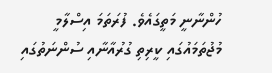ހުންނާނީ މަތީގައެވެ. ފުރަތަމަ އިސްލާމީ މުޖުތަމައުގައި ކީރިތި ގުރުއާނާއި ސުންނަތުގައި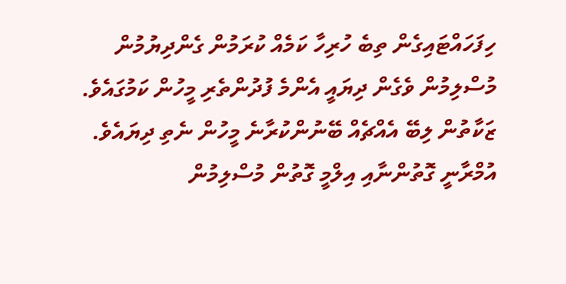ހިފަހައްޓައިގެން ތިބެ ހުރިހާ ކަމެއް ކުރަމުން ގެންދިޔުމުން މުސްލިމުން ވެގެން ދިޔައީ އެންމެ ފުދުންތެރި މީހުން ކަމުގައެވެ. ޒަކާތުން ލިބޭ އެއްޗެއް ބޭނުންކުރާނެ މީހުން ނެތި ދިޔައެވެ. އުމްރާނީ ގޮތުންނާއި އިލްމީ ގޮތުން މުސްލިމުން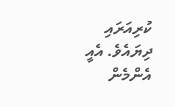ކުރިއަރައި ދިޔައެވެ. އެއީ އެންމެން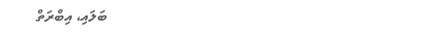ބަލައި، އިބްރަތް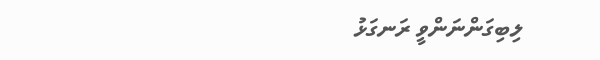ލިބިގަންނަންވީ ރަނގަޅު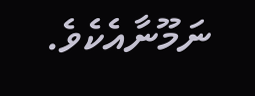ނަމޫނާއެކެވެ.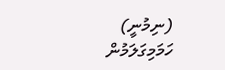(ނިމުނީ)
ހަމަމިގަލަމުން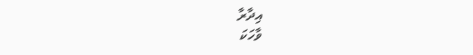އިދާރާ
ވާހަކަ